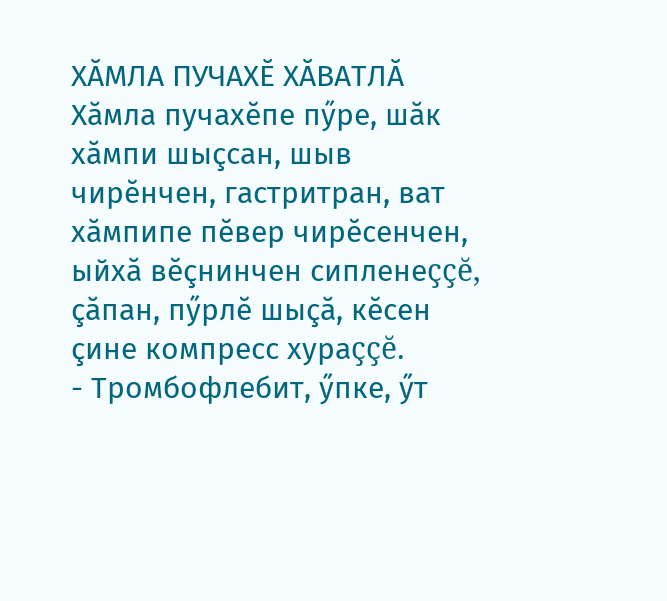ХĂМЛА ПУЧАХĔ ХĂВАТЛĂ
Хăмла пучахĕпе пӳре, шăк хăмпи шыçсан, шыв чирĕнчен, гастритран, ват хăмпипе пĕвер чирĕсенчен, ыйхă вĕçнинчен сипленеççĕ, çăпан, пӳрлĕ шыçă, кĕсен çине компресс хураççĕ.
- Тромбофлебит, ӳпке, ӳт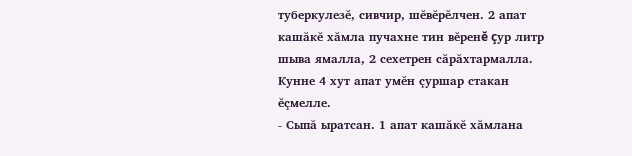туберкулезĕ, сивчир, шĕвĕрĕлчен. 2 апат кашăкĕ хăмла пучахне тин вĕренĕ çур литр шыва ямалла, 2 сехетрен сăрăхтармалла. Кунне 4 хут апат умĕн çуршар стакан ĕçмелле.
- Сыпă ыратсан. 1 апат кашăкĕ хăмлана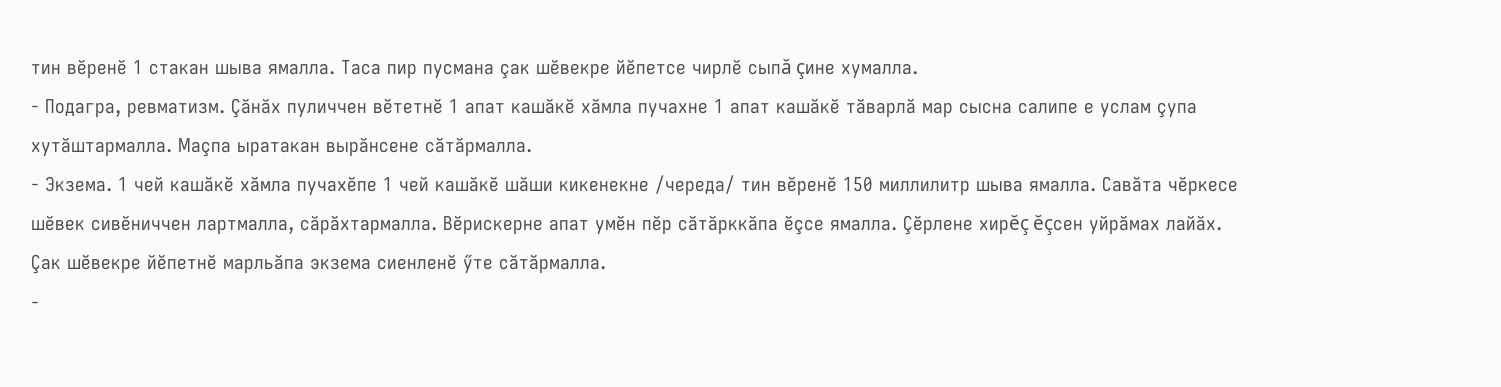тин вĕренĕ 1 стакан шыва ямалла. Таса пир пусмана çак шĕвекре йĕпетсе чирлĕ сыпă çине хумалла.
- Подагра, ревматизм. Çăнăх пуличчен вĕтетнĕ 1 апат кашăкĕ хăмла пучахне 1 апат кашăкĕ тăварлă мар сысна салипе е услам çупа хутăштармалла. Маçпа ыратакан вырăнсене сăтăрмалла.
- Экзема. 1 чей кашăкĕ хăмла пучахĕпе 1 чей кашăкĕ шăши кикенекне /череда/ тин вĕренĕ 150 миллилитр шыва ямалла. Савăта чĕркесе шĕвек сивĕниччен лартмалла, сăрăхтармалла. Вĕрискерне апат умĕн пĕр сăтăрккăпа ĕçсе ямалла. Çĕрлене хирĕç ĕçсен уйрăмах лайăх. Çак шĕвекре йĕпетнĕ марльăпа экзема сиенленĕ ӳте сăтăрмалла.
-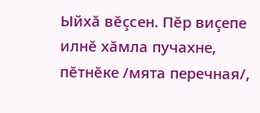Ыйхă вĕçсен. Пĕр виçепе илнĕ хăмла пучахне, пĕтнĕке /мята перечная/,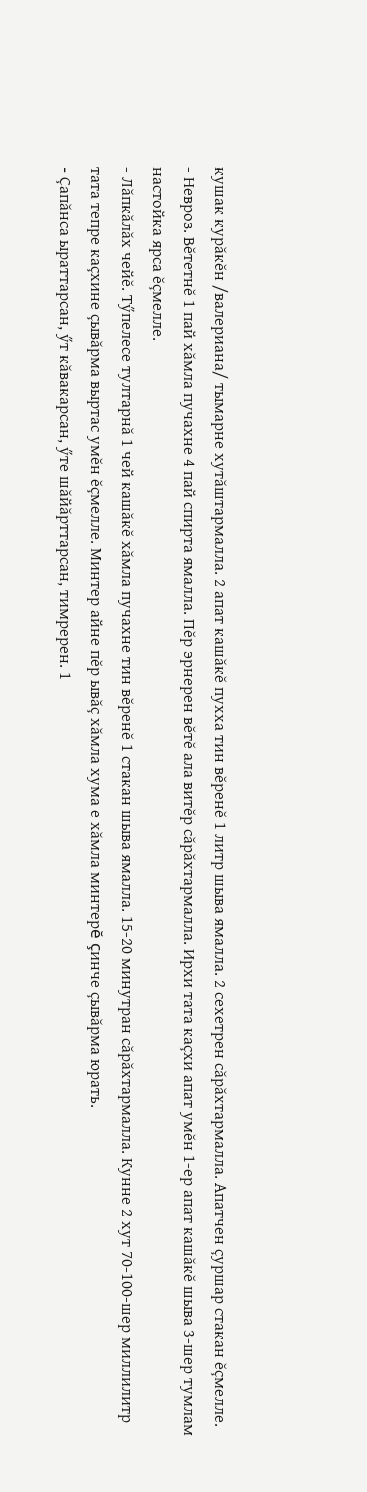кушак курăкĕн /валериана/ тымарне хутăштармалла. 2 апат кашăкĕ пухха тин вĕренĕ 1 литр шыва ямалла. 2 сехетрен сăрăхтармалла. Апатчен çуршар стакан ĕçмелле.
- Невроз. Вĕтетнĕ 1 пай хăмла пучахне 4 пай спирта ямалла. Пĕр эрнерен вĕтĕ ала витĕр сăрăхтармалла. Ирхи тата каçхи апат умĕн 1-ер апат кашăкĕ шыва 3-шер тумлам настойка ярса ĕçмелле.
- Лăпкăлăх чейĕ. Тӳпелесе тултарнă 1 чей кашăкĕ хăмла пучахне тин вĕренĕ 1 стакан шыва ямалла. 15-20 минутран сăрăхтармалла. Кунне 2 хут 70-100-шер миллилитр тата тепре каçхине çывăрма выртас умĕн ĕçмелле. Минтер айне пĕр ывăç хăмла хума е хăмла минтерĕ çинче çывăрма юрать.
- Çапăнса ыраттарсан, ӳт кăвакарсан, ӳте шăйăрттарсан, тимререн. 1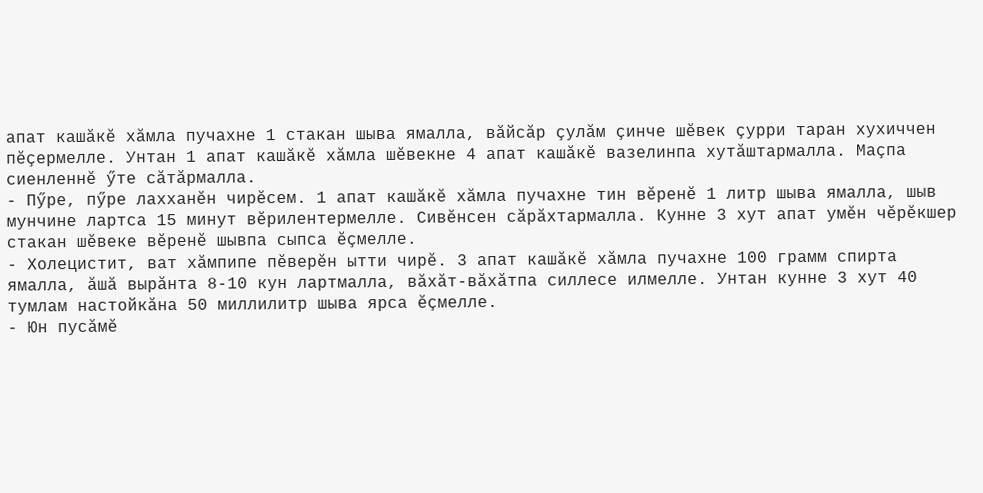апат кашăкĕ хăмла пучахне 1 стакан шыва ямалла, вăйсăр çулăм çинче шĕвек çурри таран хухиччен пĕçермелле. Унтан 1 апат кашăкĕ хăмла шĕвекне 4 апат кашăкĕ вазелинпа хутăштармалла. Маçпа сиенленнĕ ӳте сăтăрмалла.
- Пӳре, пӳре лахханĕн чирĕсем. 1 апат кашăкĕ хăмла пучахне тин вĕренĕ 1 литр шыва ямалла, шыв мунчине лартса 15 минут вĕрилентермелле. Сивĕнсен сăрăхтармалла. Кунне 3 хут апат умĕн чĕрĕкшер стакан шĕвеке вĕренĕ шывпа сыпса ĕçмелле.
- Холецистит, ват хăмпипе пĕверĕн ытти чирĕ. 3 апат кашăкĕ хăмла пучахне 100 грамм спирта ямалла, ăшă вырăнта 8-10 кун лартмалла, вăхăт-вăхăтпа силлесе илмелле. Унтан кунне 3 хут 40 тумлам настойкăна 50 миллилитр шыва ярса ĕçмелле.
- Юн пусăмĕ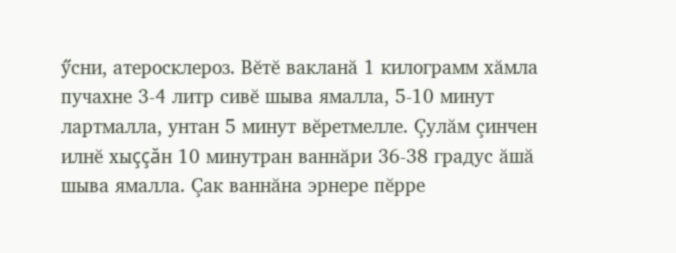ӳсни, атеросклероз. Вĕтĕ вакланă 1 килограмм хăмла пучахне 3-4 литр сивĕ шыва ямалла, 5-10 минут лартмалла, унтан 5 минут вĕретмелле. Çулăм çинчен илнĕ хыççăн 10 минутран ваннăри 36-38 градус ăшă шыва ямалла. Çак ваннăна эрнере пĕрре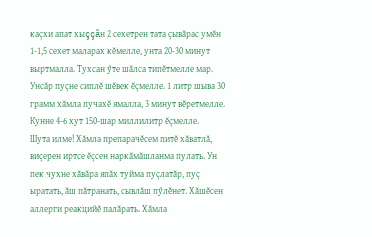каçхи апат хыççăн 2 сехетрен тата çывăрас умĕн 1-1,5 сехет маларах кĕмелле, унта 20-30 минут выртмалла. Тухсан ӳте шăлса типĕтмелле мар. Унсăр пуçне сиплĕ шĕвек ĕçмелле. 1 литр шыва 30 грамм хăмла пучахĕ ямалла, 3 минут вĕретмелле. Кунне 4-6 хут 150-шар миллилитр ĕçмелле.
Шута илме! Хăмла препарачĕсем питĕ хăватлă, виçерен иртсе ĕçсен наркăмăшланма пулать. Ун пек чухне хăвăра япăх туйма пуçлатăр, пуç ыратать, ăш пăтранать, сывлăш пӳлĕнет. Хăшĕсен аллерги реакцийĕ палăрать. Хăмла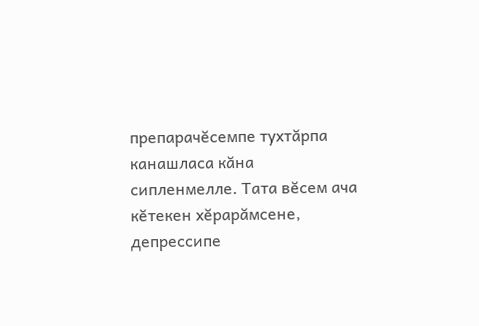препарачĕсемпе тухтăрпа канашласа кăна сипленмелле. Тата вĕсем ача кĕтекен хĕрарăмсене, депрессипе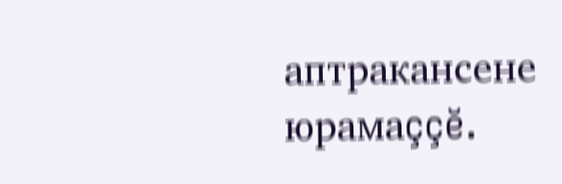аптракансене юрамаççĕ.